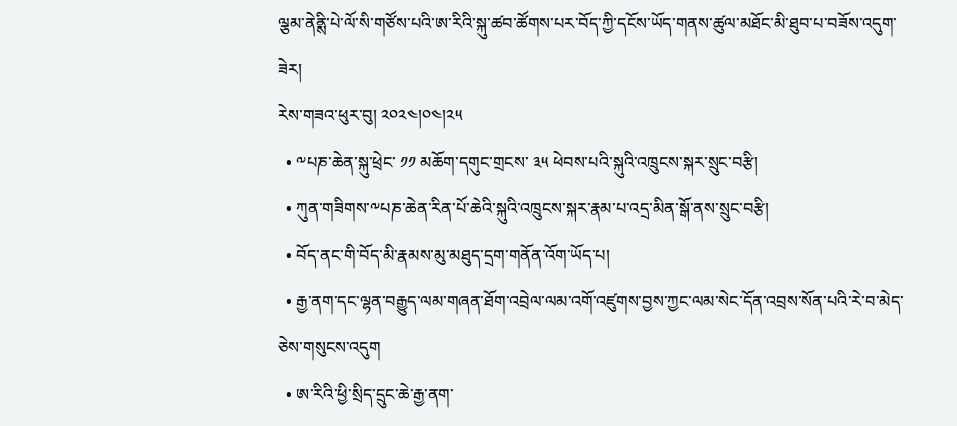ལྕམ་ནེནྶི་པེ་ལོ་སི་གཙོས་པའི་ཨ་རིའི་སྐུ་ཚབ་ཚོགས་པར་བོད་ཀྱི་དངོས་ཡོད་གནས་ཚུལ་མཐོང་མི་ཐུབ་པ་བཟོས་འདུག་ཟེར།
རེས་གཟའ་ཕུར་བུ། ༢༠༢༤།༠༤།༢༥
  • ༸པཎ་ཆེན་སྐུ་ཕྲེང་ ༡༡ མཆོག་དགུང་གྲངས་ ༣༥ ཕེབས་པའི་སྐུའི་འཁྲུངས་སྐར་སྲུང་བརྩི།
  • ཀུན་གཟིགས་༸པཎ་ཆེན་རིན་པོ་ཆེའི་སྐུའི་འཁྲུངས་སྐར་རྣམ་པ་འདྲ་མིན་སྒོ་ནས་སྲུང་བརྩི།
  • བོད་ནང་གི་བོད་མི་རྣམས་མུ་མཐུད་དྲག་གནོན་འོག་ཡོད་པ།
  • རྒྱ་ནག་དང་ལྷན་བརྒྱུད་ལམ་གཞན་ཐོག་འབྲེལ་ལམ་འགོ་འཛུགས་བྱས་ཀྱང་ལམ་སེང་དོན་འབྲས་སོན་པའི་རེ་བ་མེད་ཅེས་གསུངས་འདུག
  • ཨ་རིའི་ཕྱི་སྲིད་དྲུང་ཆེ་རྒྱ་ནག་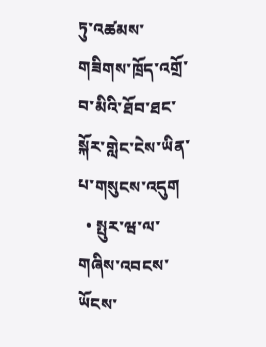ཏུ་འཚམས་གཟིགས་ཁྲོད་འགྲོ་བ་མིའི་ཐོབ་ཐང་སྐོར་གླེང་ངེས་ཡིན་པ་གསུངས་འདུག
  • སྤུར་ཝ་ལ་གཞིས་འབངས་ཡོངས་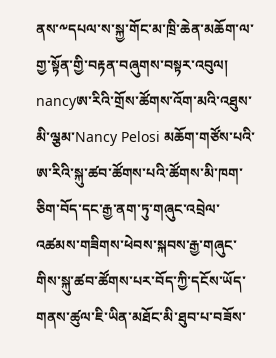ནས་༸དཔལ་ས་སྐྱ་གོང་མ་ཁྲི་ཆེན་མཆོག་ལ་གྱ་སྟོན་གྱི་བརྟན་བཞུགས་བསྟར་འབུལ།
nancyཨ་རིའི་གྲོས་ཚོགས་འོག་མའི་འཐུས་མི་ལྕམ་Nancy Pelosi མཆོག་གཙོས་པའི་ཨ་རིའི་སྐུ་ཚབ་ཚོགས་པའི་ཚོགས་མི་ཁག་ཅིག་བོད་དང་རྒྱ་ནག་ཏུ་གཞུང་འབྲེལ་འཚམས་གཟིགས་ཕེབས་སྐབས་རྒྱ་གཞུང་གིས་སྐུ་ཚབ་ཚོགས་པར་བོད་ཀྱི་དངོས་ཡོད་གནས་ཚུལ་ཇི་ཡིན་མཐོང་མི་ཐུབ་པ་བཟོས་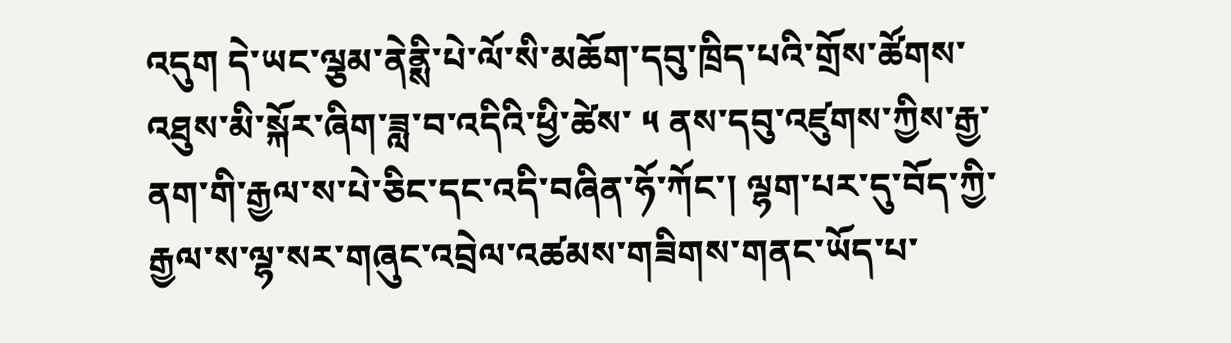འདུག དེ་ཡང་ལྕམ་ནེནྶི་པེ་ལོ་སི་མཆོག་དབུ་ཁྲིད་པའི་གྲོས་ཚོགས་འཐུས་མི་སྐོར་ཞིག་ཟླ་བ་འདིའི་ཕྱི་ཚེས་ ༥ ནས་དབུ་འཛུགས་ཀྱིས་རྒྱ་ནག་གི་རྒྱལ་ས་པེ་ཅིང་དང་འདི་བཞིན་ཧོ་ཀོང་། ལྷག་པར་དུ་བོད་ཀྱི་རྒྱལ་ས་ལྷ་སར་གཞུང་འབྲེལ་འཚམས་གཟིགས་གནང་ཡོད་པ་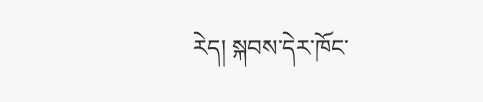རེད། སྐབས་དེར་ཁོང་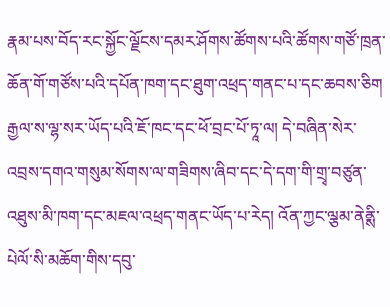རྣམ་པས་བོད་རང་སྐྱོང་ལྗོངས་དམར་ཤོགས་ཚོགས་པའི་ཚོགས་གཙོ་ཁྲན་ཆོན་གོ་གཙོས་པའི་དཔོན་ཁག་དང་ཐུག་འཕྲད་གནང་པ་དང་ཆབས་ཅིག རྒྱལ་ས་ལྷ་སར་ཡོད་པའི་ཇོ་ཁང་དང་ཕོ་བྲང་པོ་ཏཱ་ལ། དེ་བཞིན་སེར་འབྲས་དགའ་གསུམ་སོགས་ལ་གཟིགས་ཞིབ་དང་དེ་དག་གི་གྲྭ་བཙུན་འཐུས་མི་ཁག་དང་མཇལ་འཕྲད་གནང་ཡོད་པ་རེད། འོན་ཀྱང་ལྕམ་ནེནྶི་པེལོ་སི་མཆོག་གིས་དབུ་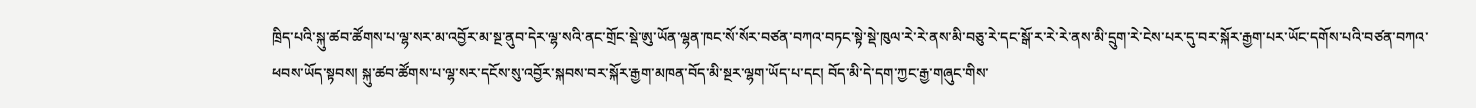ཁྲིད་པའི་སྐུ་ཚབ་ཚོགས་པ་ལྷ་སར་མ་འབྱོར་མ་སྔ་ནུབ་དེར་ལྷ་སའི་ནང་གྲོང་སྡེ་ཨུ་ཡོན་ལྷན་ཁང་སོ་སོར་བཙན་བཀའ་བཏང་སྟེ་སྡེ་ཁུལ་རེ་རེ་ནས་མི་བཅུ་རེ་དང་སྒོ་ར་རེ་རེ་ནས་མི་དྲུག་རེ་ངེས་པར་དུ་བར་སྐོར་རྒྱག་པར་ཡོང་དགོས་པའི་བཙན་བཀའ་ཕབས་ཡོད་སྟབས། སྐུ་ཚབ་ཚོགས་པ་ལྷ་སར་དངོས་སུ་འབྱོར་སྐབས་བར་སྐོར་རྒྱག་མཁན་བོད་མི་སྔར་ལྷག་ཡོད་པ་དང། བོད་མི་དེ་དག་ཀྱང་རྒྱ་གཞུང་གིས་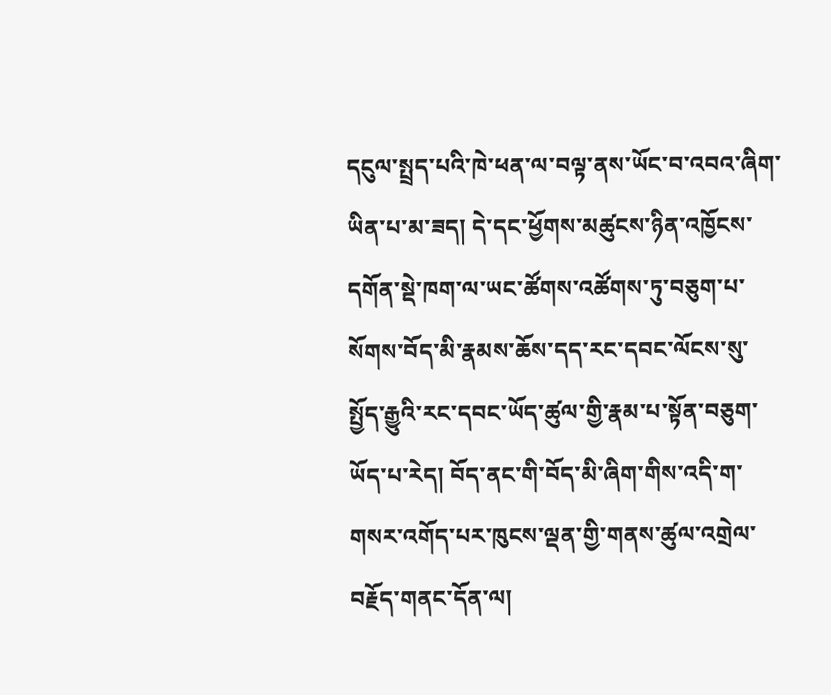དངུལ་སྤྲད་པའི་ཁེ་ཕན་ལ་བལྟ་ནས་ཡོང་བ་འབའ་ཞིག་ཡིན་པ་མ་ཟད། དེ་དང་ཕྱོགས་མཚུངས་ཉིན་འཁྱོངས་དགོན་སྡེ་ཁག་ལ་ཡང་ཚོགས་འཚོགས་ཏུ་བཅུག་པ་སོགས་བོད་མི་རྣམས་ཆོས་དད་རང་དབང་ལོངས་སུ་སྤྱོད་རྒྱུའི་རང་དབང་ཡོད་ཚུལ་གྱི་རྣམ་པ་སྟོན་བཅུག་ཡོད་པ་རེད། བོད་ནང་གི་བོད་མི་ཞིག་གིས་འདི་ག་གསར་འགོད་པར་ཁུངས་ལྡན་གྱི་གནས་ཚུལ་འགྲེལ་བརྗོད་གནང་དོན་ལ།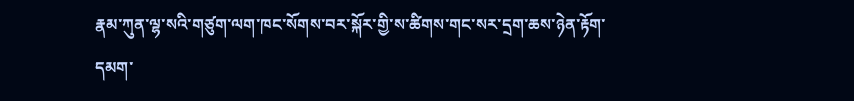རྣམ་ཀུན་ལྷ་སའི་གཙུག་ལག་ཁང་སོགས་བར་སྐོར་གྱི་ས་ཚིགས་གང་སར་དྲག་ཆས་ཉེན་རྟོག་དམག་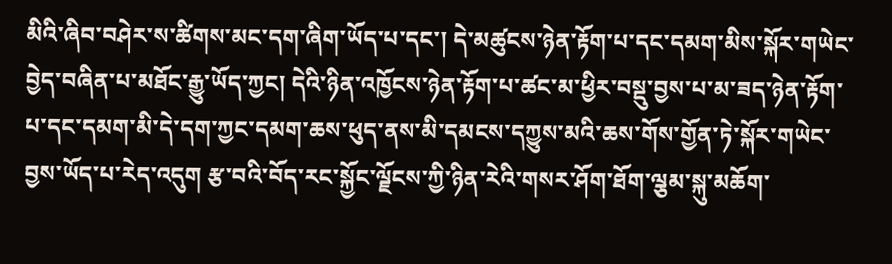མིའི་ཞིབ་བཤེར་ས་ཚིགས་མང་དག་ཞིག་ཡོད་པ་དང་། དེ་མཚུངས་ཉེན་རྟོག་པ་དང་དམག་མིས་སྐོར་གཡེང་བྱེད་བཞིན་པ་མཐོང་རྒྱུ་ཡོད་ཀྱང། དེའི་ཉིན་འཁྱོངས་ཉེན་རྟོག་པ་ཚང་མ་ཕྱིར་བསྡུ་བྱས་པ་མ་ཟད་ཉེན་རྟོག་པ་དང་དམག་མི་དེ་དག་ཀྱང་དམག་ཆས་ཕུད་ནས་མི་དམངས་དཀྱུས་མའི་ཆས་གོས་གྱོན་ཏེ་སྐོར་གཡེང་བྱས་ཡོད་པ་རེད་འདུག རྩ་བའི་བོད་རང་སྐྱོང་ལྗོངས་ཀྱི་ཉིན་རེའི་གསར་ཤོག་ཐོག་ལྕམ་སྐུ་མཆོག་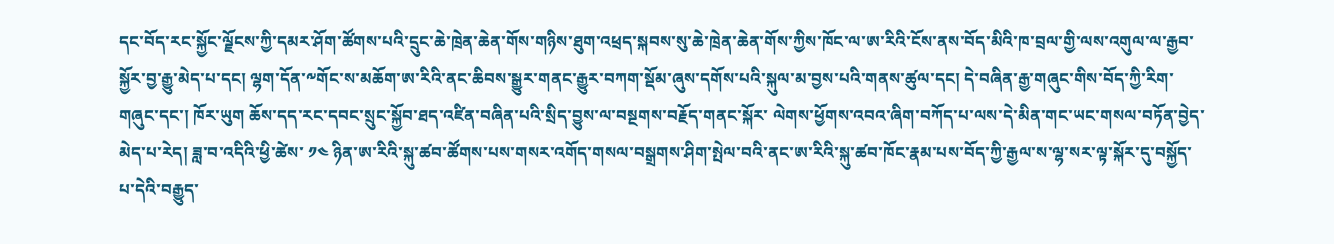དང་བོད་རང་སྐྱོང་ལྗོངས་ཀྱི་དམར་ཤོག་ཚོགས་པའི་དྲུང་ཆེ་ཁྲེན་ཆེན་གོས་གཉིས་ཐུག་འཕྲད་སྐབས་སུ་ཆེ་ཁྲེན་ཆེན་གོས་ཀྱིས་ཁོང་ལ་ཨ་རིའི་ངོས་ནས་བོད་མིའི་ཁ་བྲལ་གྱི་ལས་འགུལ་ལ་རྒྱབ་སྐྱོར་བྱ་རྒྱུ་མེད་པ་དང། ལྷག་དོན་༸གོང་ས་མཆོག་ཨ་རིའི་ནང་ཆིབས་སྒྱུར་གནང་རྒྱུར་བཀག་སྡོམ་ཞུས་དགོས་པའི་སྐུལ་མ་བྱས་པའི་གནས་ཚུལ་དང། དེ་བཞིན་རྒྱ་གཞུང་གིས་བོད་ཀྱི་རིག་གཞུང་དང་། ཁོར་ཡུག ཆོས་དད་རང་དབང་སྲུང་སྐྱོབ་ཐད་འཛིན་བཞིན་པའི་སྲིད་བྱུས་ལ་བསྔགས་བརྗོད་གནང་སྐོར་ ལེགས་ཕྱོགས་འབའ་ཞིག་བཀོད་པ་ལས་དེ་མིན་གང་ཡང་གསལ་བཏོན་བྱེད་མེད་པ་རེད། ཟླ་བ་འདིའི་ཕྱི་ཚེས་ ༡༤ ཉིན་ཨ་རིའི་སྐུ་ཚབ་ཚོགས་པས་གསར་འགོད་གསལ་བསྒྲགས་ཤིག་སྤེལ་བའི་ནང་ཨ་རིའི་སྐུ་ཚབ་ཁོང་རྣམ་པས་བོད་ཀྱི་རྒྱལ་ས་ལྷ་སར་ལྟ་སྐོར་དུ་བསྐྱོད་པ་དེའི་བརྒྱུད་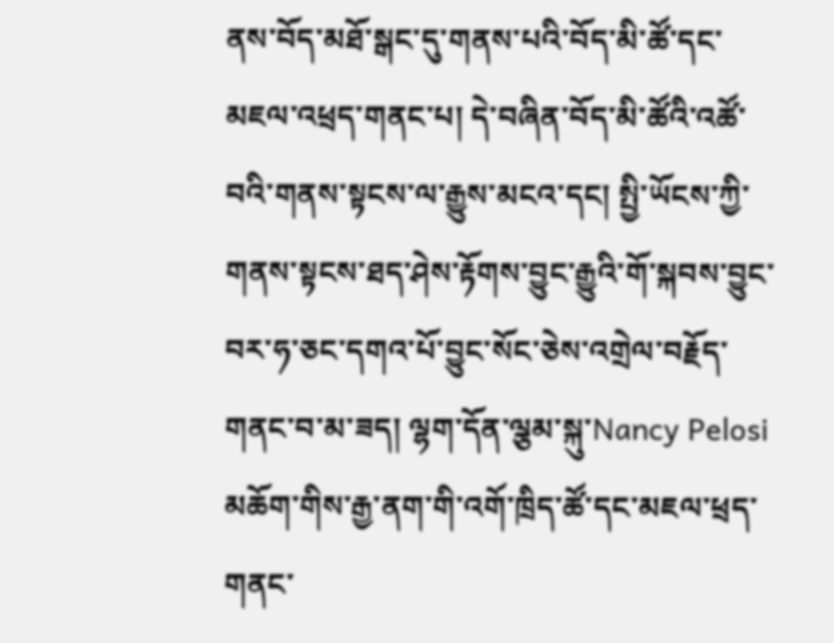ནས་བོད་མཐོ་སྒང་དུ་གནས་པའི་བོད་མི་ཚོ་དང་མཇལ་འཕྲད་གནང་པ། དེ་བཞིན་བོད་མི་ཚོའི་འཚོ་བའི་གནས་སྟངས་ལ་རྒྱུས་མངའ་དང། སྤྱི་ཡོངས་ཀྱི་གནས་སྟངས་ཐད་ཤེས་རྟོགས་བྱུང་རྒྱུའི་གོ་སྐབས་བྱུང་བར་ཧ་ཅང་དགའ་པོ་བྱུང་སོང་ཅེས་འགྲེལ་བརྗོད་གནང་བ་མ་ཟད། ལྷག་དོན་ལྕམ་སྐུ་Nancy Pelosi མཆོག་གིས་རྒྱ་ནག་གི་འགོ་ཁྲིད་ཚོ་དང་མཇལ་ཕྲད་གནང་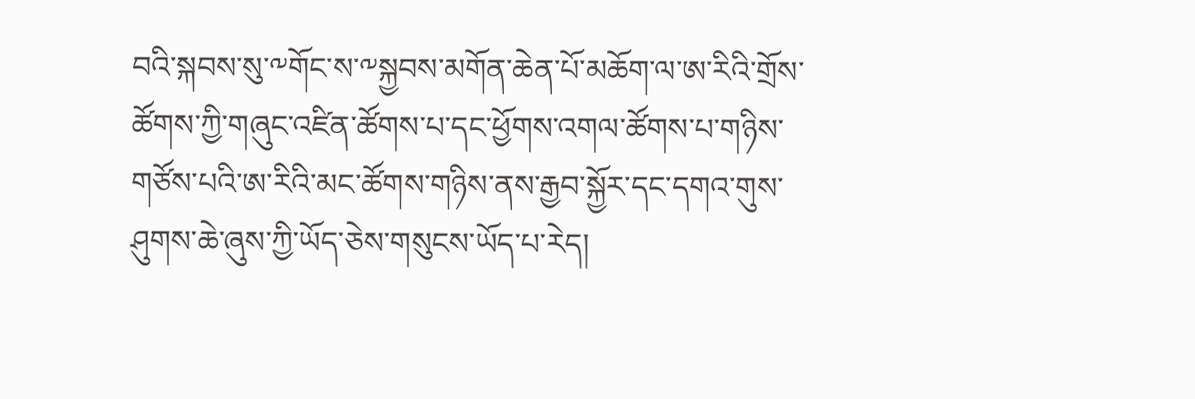བའི་སྐབས་སུ་༸གོང་ས་༸སྐྱབས་མགོན་ཆེན་པོ་མཆོག་ལ་ཨ་རིའི་གྲོས་ཚོགས་ཀྱི་གཞུང་འཛིན་ཚོགས་པ་དང་ཕྱོགས་འགལ་ཚོགས་པ་གཉིས་གཙོས་པའི་ཨ་རིའི་མང་ཚོགས་གཉིས་ནས་རྒྱབ་སྐྱོར་དང་དགའ་གུས་ཤུགས་ཆེ་ཞུས་ཀྱི་ཡོད་ཅེས་གསུངས་ཡོད་པ་རེད།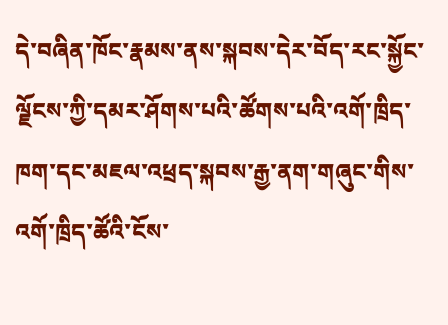དེ་བཞིན་ཁོང་རྣམས་ནས་སྐབས་དེར་བོད་རང་སྐྱོང་ལྗོངས་ཀྱི་དམར་ཤོགས་པའི་ཚོགས་པའི་འགོ་ཁྲིད་ཁག་དང་མཇལ་འཕྲད་སྐབས་རྒྱ་ནག་གཞུང་གིས་འགོ་ཁྲིད་ཚོའི་ངོས་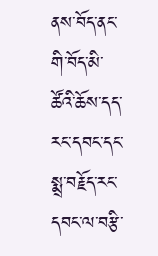ནས་བོད་ནང་གི་བོད་མི་ཚོའི་ཆོས་དད་རང་དབང་དང་སྨྲ་བརྗོད་རང་དབང་ལ་བརྩི་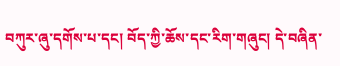བཀུར་ཞུ་དགོས་པ་དང། བོད་ཀྱི་ཆོས་དང་རིག་གཞུང། དེ་བཞིན་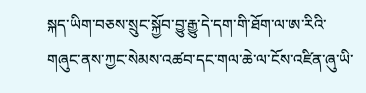སྐད་ཡིག་བཅས་སྲུང་སྐྱོབ་བྱུ་རྒྱུ་དེ་དག་གི་ཐོག་ལ་ཨ་རིའི་གཞུང་ནས་ཀྱང་སེམས་འཚབ་དང་གལ་ཆེ་ལ་ངོས་འཛིན་ཞུ་ཡི་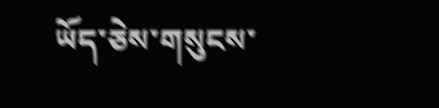ཡོད་ཅེས་གསུངས་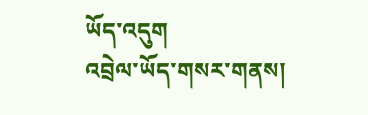ཡོད་འདུག
འབྲེལ་ཡོད་གསར་གནས།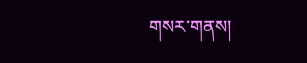གསར་གནས།